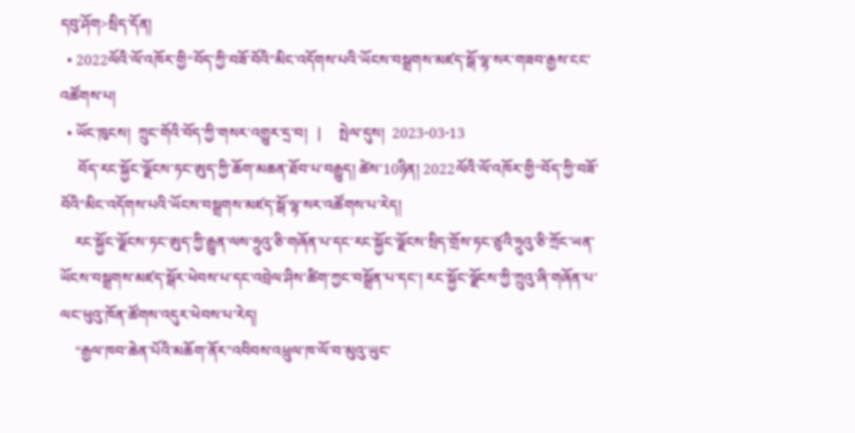དབུ་ཤོག>སྲིད་དོན།
  • 2022ལོའི་ལོ་འཁོར་གྱི“བོད་ཀྱི་བཟོ་བོའི”མིང་འདོགས་པའི་ཡོངས་བསྒྲགས་མཛད་སྒོ་ལྷ་སར་གཟབ་རྒྱས་ངང་འཚོགས་པ།
  • ཡོང་ཁུངས།  ཀྲུང་གོའི་བོད་ཀྱི་གསར་འགྱུར་དྲ་བ།   |     སྤེལ་དུས།  2023-03-13
     བོད་རང་སྐྱོང་ལྗོངས་ཏང་ཨུད་ཀྱི་ཆོག་མཆན་ཐོབ་པ་བརྒྱུད། ཚེས་10ཉིན། 2022ལོའི་ལོ་འཁོར་གྱི“བོད་ཀྱི་བཟོ་བོའི”མིང་འདོགས་པའི་ཡོངས་བསྒྲགས་མཛད་སྒོ་ལྷ་སར་འཚོགས་པ་རེད།
    རང་སྐྱོང་ལྗོངས་ཏང་ཨུད་ཀྱི་རྒྱུན་ལས་ཧྲུའུ་ཅི་གཞོན་པ་དང་རང་སྐྱོང་ལྗོངས་སྲིད་གྲོས་ཏང་ཙུའི་ཧྲུའུ་ཅི་ཀྲོང་ཡན་ཡོངས་བསྒྲགས་མཛད་སྒོར་ཕེབས་པ་དང་འབྲེལ་ཤིས་ཚིག་ཀྱང་བསྒྲོན་པ་དང་། རང་སྐྱོང་ལྗོངས་ཀྱི་ཀྲུའུ་ཞི་གཞོན་པ་ལང་ཕུའུ་ཁོན་ཚོགས་འདུར་ཕེབས་པ་རེད།
    “རྒྱལ་ཁབ་ཆེན་པོའི་མཆོག་ནོར”འབིབས་འཕྲུལ་ཁ་ལོ་བ་མུའུ་ཡུང་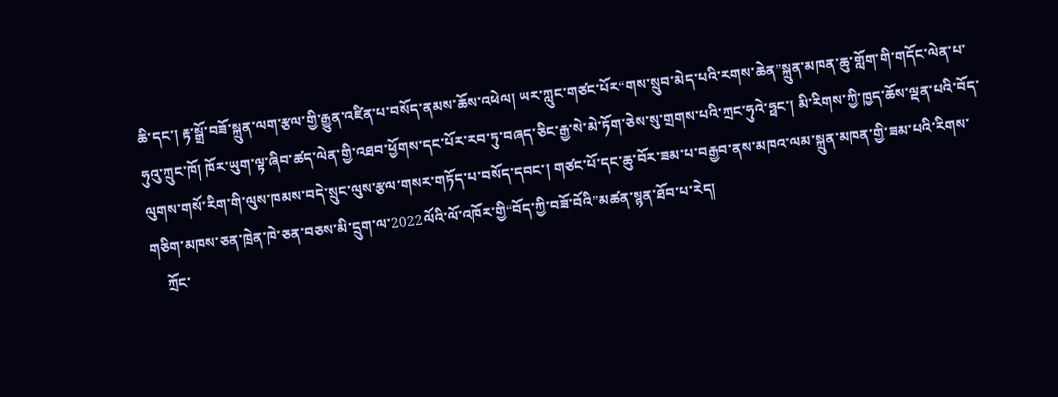ཆི་དང་། རྟ་སྒྲོ་བཟོ་སྐྲུན་ལག་རྩལ་གྱི་རྒྱུན་འཛིན་པ་བསོད་ནམས་ཆོས་འཕེལ། ཡར་ཀླུང་གཙང་པོར“གས་སྲུབ་མེད་པའི་རགས་ཆེན”སྐྲུན་མཁན་ཆུ་གློག་གི་གདོང་ལེན་པ་ཧུའུ་ཀྲུང་ཁོ། ཁོར་ཡུག་ལྟ་ཞིབ་ཚད་ལེན་གྱི་འཐབ་ཕྱོགས་དང་པོར་རབ་ཏུ་བཞད་ཅིང་རྒྱ་སེ་མེ་ཏོག་ཅེས་སུ་གྲགས་པའི་ཀྲང་ཧུའེ་ཧྥང་། མི་རིགས་ཀྱི་ཁྱད་ཆོས་ལྡན་པའི་བོད་ལུགས་གསོ་རིག་གི་ལུས་ཁམས་བདེ་སྲུང་ལུས་རྩལ་གསར་གཏོད་པ་བསོད་དབང་། གཙང་པོ་དང་ཆུ་བོར་ཟམ་པ་བརྒྱབ་ནས་མཁའ་ལམ་སྐྲུན་མཁན་གྱི་ཟམ་པའི་རིགས་གཅིག་མཁས་ཅན་ཁྲེན་ཁེ་ཅན་བཅས་མི་དྲུག་ལ་2022ལོའི་ལོ་འཁོར་གྱི“བོད་ཀྱི་བཟོ་བོའི”མཚན་སྙན་ཐོབ་པ་རེད།
    ཀྲོང་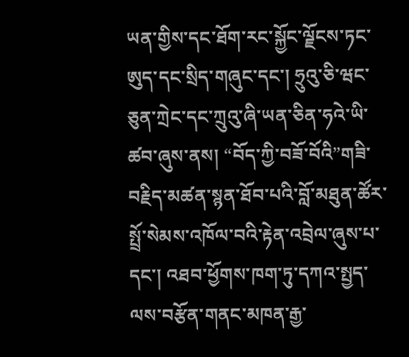ཡན་གྱིས་དང་ཐོག་རང་སྐྱོང་ལྗོངས་ཏང་ཨུད་དང་སྲིད་གཞུང་དང་། ཧྲུའུ་ཅི་ཝང་ཅུན་ཀྲེང་དང་ཀྲུའུ་ཞི་ཡན་ཅིན་ཧའེ་ཡི་ཚབ་ཞུས་ནས། “བོད་ཀྱི་བཟོ་བོའི”གཟི་བརྗིད་མཚན་སྙན་ཐོབ་པའི་བློ་མཐུན་ཚོར་སྤྲོ་སེམས་འཁོལ་བའི་རྟེན་འབྲེལ་ཞུས་པ་དང་། འཐབ་ཕྱོགས་ཁག་ཏུ་དཀའ་སྤྱད་ལས་བརྩོན་གནང་མཁན་རྒྱ་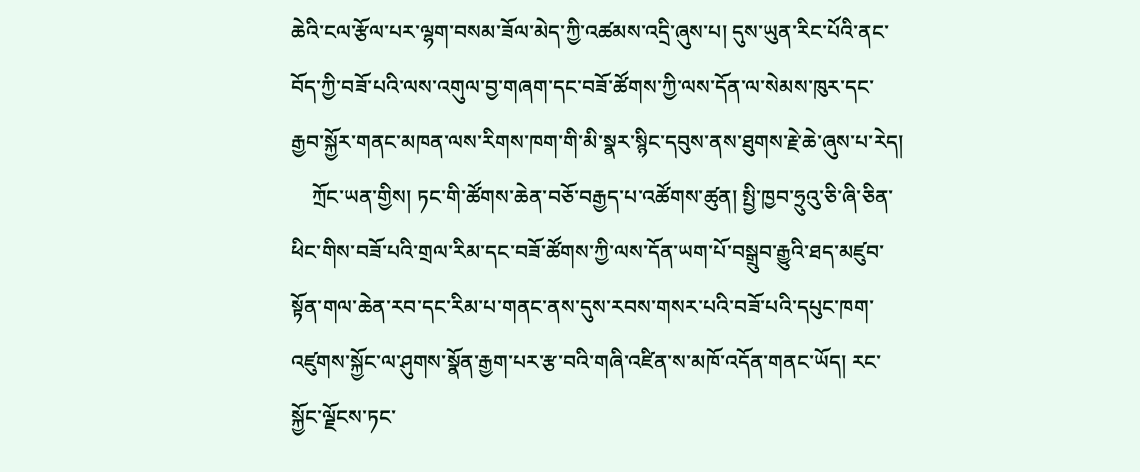ཆེའི་ངལ་རྩོལ་པར་ལྷག་བསམ་ཟོལ་མེད་ཀྱི་འཚམས་འདྲི་ཞུས་པ། དུས་ཡུན་རིང་པོའི་ནང་བོད་ཀྱི་བཟོ་པའི་ལས་འགུལ་བྱ་གཞག་དང་བཟོ་ཚོགས་ཀྱི་ལས་དོན་ལ་སེམས་ཁུར་དང་རྒྱབ་སྐྱོར་གནང་མཁན་ལས་རིགས་ཁག་གི་མི་སྣར་སྙིང་དབུས་ནས་ཐུགས་རྗེ་ཆེ་ཞུས་པ་རེད།
    ཀྲོང་ཡན་གྱིས། ཏང་གི་ཚོགས་ཆེན་བཅོ་བརྒྱད་པ་འཚོགས་ཚུན། སྤྱི་ཁྱབ་ཧྲུའུ་ཅི་ཞི་ཅིན་ཕིང་གིས་བཟོ་པའི་གྲལ་རིམ་དང་བཟོ་ཚོགས་ཀྱི་ལས་དོན་ཡག་པོ་བསྒྲུབ་རྒྱུའི་ཐད་མཛུབ་སྟོན་གལ་ཆེན་རབ་དང་རིམ་པ་གནང་ནས་དུས་རབས་གསར་པའི་བཟོ་པའི་དཔུང་ཁག་འཛུགས་སྐྱོང་ལ་ཤུགས་སྣོན་རྒྱག་པར་རྩ་བའི་གཞི་འཛིན་ས་མཁོ་འདོན་གནང་ཡོད། རང་སྐྱོང་ལྗོངས་ཏང་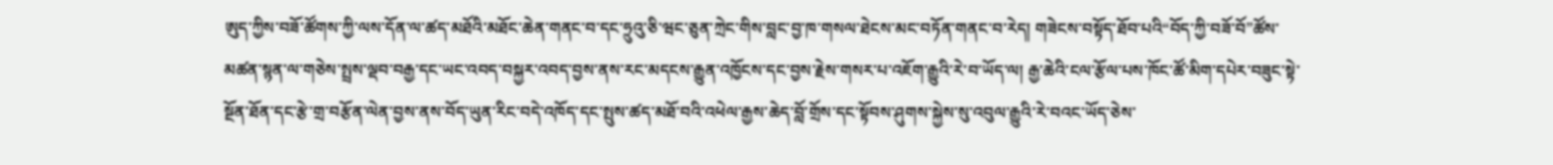ཨུད་ཀྱིས་བཟོ་ཚོགས་ཀྱི་ལས་དོན་ལ་ཚད་མཐོའི་མཐོང་ཆེན་གནང་བ་དང་ཧྲུའུ་ཅི་ཝང་ཅུན་ཀྲེང་གིས་བླང་བྱ་ཁ་གསལ་ཐེངས་མང་བཏོན་གནང་བ་རེད། གཟེངས་བསྟོད་ཐོབ་པའི“བོད་ཀྱི་བཟོ་བོ”ཚོས་མཚན་སྙན་ལ་གཅེས་སྤྲས་ལྡབ་བརྒྱ་དང་ཡང་འབད་བསྐྱར་འབད་བྱས་ནས་རང་མདངས་རྒྱུན་འཁྱོངས་དང་བྱས་རྗེས་གསར་པ་འཇོག་རྒྱུའི་རེ་བ་ཡོད་ལ། རྒྱ་ཆེའི་ངལ་རྩོལ་པས་ཁོང་ཚོ་མིག་དཔེར་བཟུང་སྟེ་སྔོན་ཐོན་དང་རྩེ་གྲ་བརྩོན་ལེན་བྱས་ནས་བོད་ཡུན་རིང་བདེ་འཁོད་དང་སྤུས་ཚད་མཐོ་བའི་འཕེལ་རྒྱས་ཆེད་བློ་གྲོས་དང་སྟོབས་ཤུགས་སྐྱེས་སུ་འབུལ་རྒྱུའི་རེ་བའང་ཡོད་ཅེས་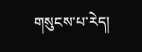གསུངས་པ་རེད།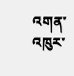འགན་འཁུར་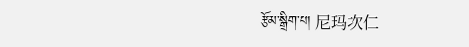རྩོམ་སྒྲིག་པ། 尼玛次仁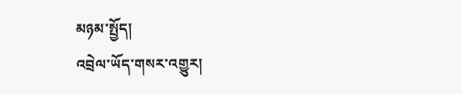མཉམ་སྤྱོད།
འབྲེལ་ཡོད་གསར་འགྱུར།